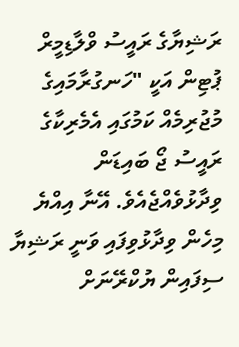ރަޝިޔާގެ ރައީސު ވްލާޑިމީރް ޕުޓިން އަކީ "ހަނގުރާމައިގެ މުޖުރިމެއް ކަމުގައި އެމެރިކާގެ ރައީސު ޖޯ ބައިޑަން ވިދާޅުވެއްޖެއެވެ. އޭނާ އިއްޔެ މިހެން ވިދާޅުވިފައި ވަނީ ރަޝިޔާ ސިފައިން ޔުކްރޭނަށް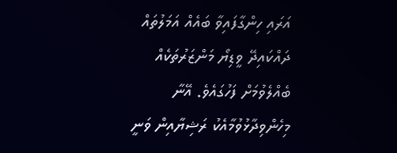އަރައި ހިންގާފައިވާ ބައެއް އަމަލުތައް ދައްކައިދޭ ވީޑިޔޯ މަންޒަރުތަކެއް ބެއްލެވުމަށް ފަހުގައެވެ. އޭނާ މިހެންވިދާޅުވުމާއެކު ރަޝިޔާއިން ވަނީ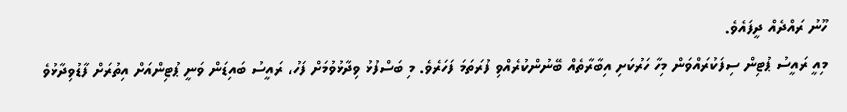ހޫނު ރައްދެއް ދީފައެވެ.
މިއީ ރައީސު ޕުޓިން ސިފަކުރައްވަން މިހާ ހަރުކަށި އިބާރާތެއް ބޭނުންކުރެއްވި ފުރަތަމަ ފަހަރެވެ. މި ބަސްފުޅު ވިދާޅުވުމަށް ފަހު، ރައީސު ބައިޑަން ވަނީ ޕުޓިންއަށް އިތުރަށް ފާޑުވިދާޅުވެ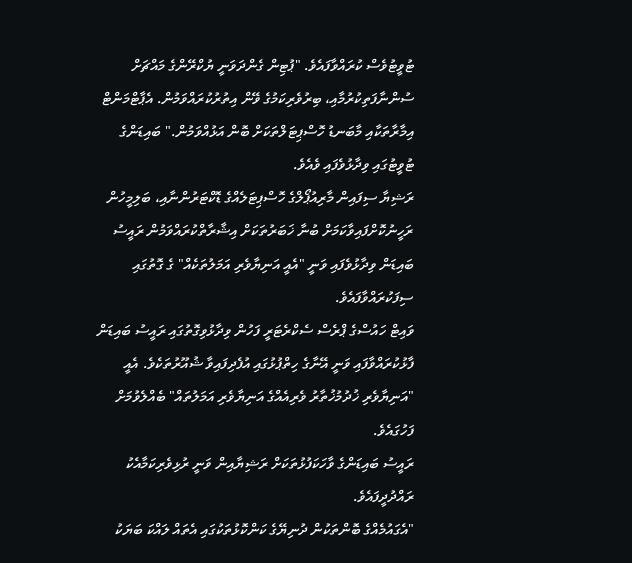ޓުވީޓުވެސް ކުރައްވާފައެވެ. "ޕުޓިން ގެންދަވަނީ ޔުކްރޭންގެ މައްޗަށް ސުންނާފަތިކުރުމާއި، ބިރުވެރިކަމުގެ ވޭން އިތުރުކުރައްވަމުން. އެޕާޓްމަންޓް އިމާރާތަކާއި މާބަނޑު ހޮސްޕިޓަލްތަކަށް ބޮން އަޅުއްވަމުން." ބައިޑަންގެ ޓުވީޓުގައި ވިދާޅުވެފައި ވެއެވެ.
ރަޝިޔާ ސިފައިން މާރިއުޕޯލްގެ ހޮސްޕިޓަލެއްގެ ޑޮކްޓަރުންނާއި، ބަލިމީހުން ރަހީނުކޮށްފައިވާކަމަށް ބުނާ ޚަބަރުތަކަށް އިޝާރާތްކުރައްވަމުން ރައީސު ބައިޑަން ވިދާޅުވެފައި ވަނީ "އެއީ އަނިޔާވެރި އަމަލުތަކެއް" ގެ ގޮތުގައި ސިފަކުރައްވާފައެވެ.
ވައިޓް ހައުސްގެ ޕްރެސް ސެކްރެޓަރީ ފަހުން ވިދާޅުވިގޮތުގައި ރައީސު ބައިޑަން ފާޅުކުރައްވާފައި ވަނީ އޭނާގެ ހިތްޕުޅުގައި އުފެދިފައިވާ ޝުއޫރުތަކެވެ. އެއީ "އަނިޔާވެރި ޚުދުމުޚުތާރު ވެރިއެއްގެ އަނިޔާވެރި އަމަލުތައް" ބެއްލެވުމަށް ފަހުގައެވެ.
ރައީސު ބައިޑަންގެ ވާހަކަފުޅުތަކަށް ރަޝިޔާއިން ވަނީ ރުޅިވެރިކަމާއެކު ރައްދުދީފައެވެ.
"އެގައުމެއްގެ ބޮންތަކުން ދުނިޔޭގެ ކަންކޮޅުތަކުގައި އެތައް ލައްކަ ބަޔަކު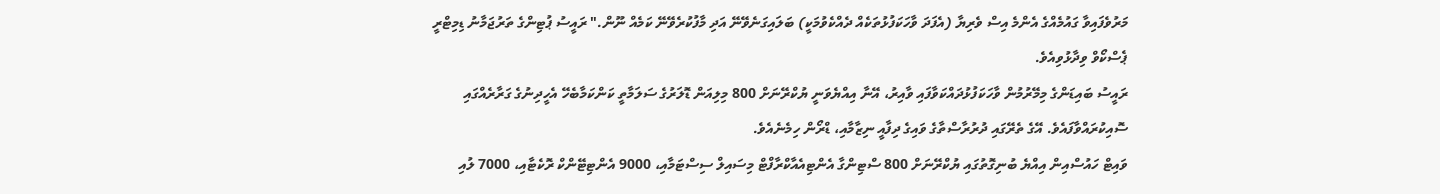މަރުވެފައިވާ ގައުމެއްގެ އެންމެ އިސް ވެރިޔާ (އެފަދަ ވާހަކަފުޅުތަކެއް ދެއްކެވުމަކީ) ބަލައިގަނެވޭނޭ އަދި މާފުކުރެވޭނޭ ކަމެއް ނޫން." ރައީސު ޕުޓިންގެ ތަރުޖަމާނު ޑިމިޓްރީ ޕެސްކޯވް ވިދާޅުވިއެވެ.
ރައީސު ބައިޑަންގެ މިމޭރުމުން ވާހަކަފުޅުދައްކަވާފައި ވާއިރު، އޭނާ އިއްޔެވަނީ ޔުކްރޭނަށް 800 މިލިއަން ޑޮލަރުގެ ސަލަމާތީ ކަންކަމާބެހޭ އެހީދިނުގެ ގަރާރެއްގައި ސޮއިކުރައްވާފައެވެ. އޭގެ ތެރޭގައި ދުރުރާސްތާގެ ވައިގެ ދިފާއީ ނިޒާމާއި، ޑްރޯން ހިމެނެއެވެ.
ވައިޓް ހައުސްއިން އިއްޔެ ބުނިގޮތުގައި ޔުކްރޭނަށް 800 ސްޓިންގާ އެންޓިއެއާކްރާފްޓް މިސައިލް ސިސްޓަމާއި، 9000 އެންޓިޓޭންކް ރޮކެޓާއި، 7000 ލުއި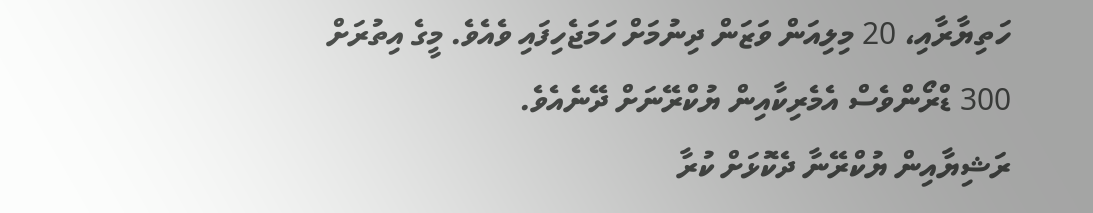ހަތިޔާރާއި، 20 މިލިއަން ވަޒަން ދިނުމަށް ހަމަޖެހިފައި ވެއެވެ. މީގެ އިތުރަށް 300 ޑްރޯންވެސް އެމެރިކާއިން ޔުކްރޭނަށް ދޭނެއެވެ.
ރަޝިޔާއިން ޔުކްރޭނާ ދެކޮޅަށް ކުރާ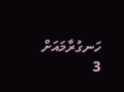ހަނގުރާމައަށް 3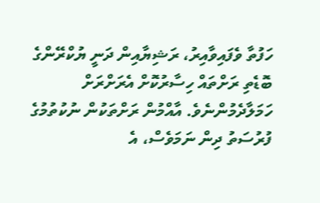ހަފުތާ ވެފައިވާއިރު، ރަޝިޔާއިން ދަނީ ޔުކްރޭންގެ ބޮޑެތި ރަށްތައް ހިސާރުކޮށް އެރަށްރަށް ހަމަލާދެމުންނެވެ. އާއްމުން ރަށްތަކުން ނުކުތުމުގެ ފުރުސަތު ދިން ނަމަވެސް، އެ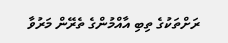ރަށްތަކުގެ ތިބި އާއްމުންގެ ތެރޭން މަރުވާ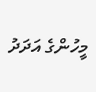މީހުންގެ އަދަދު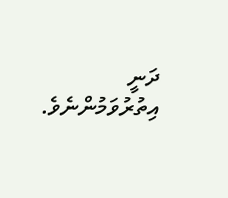ދަނީ އިތުރުވަމުންނެވެ.